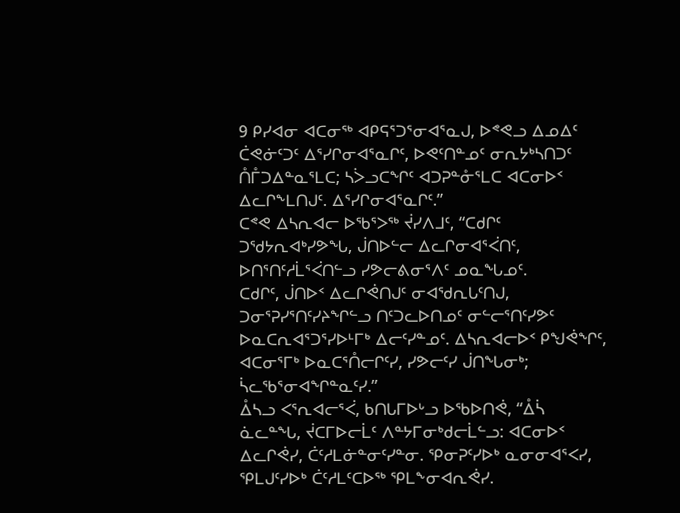9 ᑭᓯᐊᓂ ᐊᑕᓂᖅ ᐊᑭᕋᕐᑐᕐᓂᐊᕐᓇᒍ, ᐅᕝᕙᓗ ᐃᓄᐃᑦ ᑖᕙᓃᑦᑐᑦ ᐃᕐᓯᒋᓂᐊᕐᓇᒋᑦ, ᐅᕙᑦᑎᓐᓄᑦ ᓂᕆᔭᒃᓴᑎᑐᑦ ᑍᒤᑐᐃᓐᓇᕐᒪᑕ; ᓴᐴᓗᑕᖏᑦ ᐊᑐᕈᓐᓁᕐᒪᑕ ᐊᑕᓂᐅᑉ ᐃᓚᒋᖕᒪᑎᒍᑦ. ᐃᕐᓯᒋᓂᐊᕐᓇᒋᑦ.”
ᑕᕝᕙ ᐃᓴᕆᐊᓕ ᐅᖃᕐᐳᖅ ᔫᓯᐱᒧᑦ, “ᑕᑯᒋᑦ ᑐᖁᔭᕆᐊᒃᓯᕗᖓ, ᒎᑎᐅᓪᓕ ᐃᓚᒋᓂᐊᕐᐹᑎᑦ, ᐅᑎᕐᑎᑦᓱᒫᕐᐹᑎᓪᓗ ᓯᕗᓕᕕᓂᕐᐱᑦ ᓄᓇᖓᓄᑦ.
ᑕᑯᒋᑦ, ᒎᑎᐅᑉ ᐃᓚᒋᕚᑎᒍᑦ ᓂᐊᖁᕆᒐᑦᑎᒍ, ᑐᓂᕐᕈᓯᕐᑎᑦᓯᔨᖏᓪᓗ ᑎᑦᑐᓚᐅᑎᓄᑦ ᓂᓪᓕᕐᑎᑦᓯᕗᑦ ᐅᓇᑕᕆᐊᕐᑐᕐᓯᐅᒻᒥᒃ ᐃᓕᑦᓯᓐᓄᑦ. ᐃᓴᕆᐊᓕᐅᑉ ᑭᖑᕚᖏᑦ, ᐊᑕᓂᕐᒥᒃ ᐅᓇᑕᕐᑍᓕᒋᑦᓯ, ᓯᕗᓕᑦᓯ ᒎᑎᖓᓂᒃ; ᓵᓚᖃᕐᓂᐊᖏᓐᓇᑦᓯ.”
ᐂᓴᓗ ᐸᕐᕆᐊᓕᕐᐹ, ᑲᑎᒐᒥᐅᒡᓗ ᐅᖃᐅᑎᕚ, “ᐂᓵ ᓈᓚᓐᖓ, ᔫᑕᒥᐅᓕᒫᑦ ᐱᓐᔭᒥᓂᒃᑯᓕᒫᓪᓗ: ᐊᑕᓂᐅᑉ ᐃᓚᒋᕚᓯ, ᑖᑦᓱᒪᓃᓐᓂᑦᓯᓐᓂ. ᕿᓂᕈᑦᓯᐅᒃ ᓇᓂᓂᐊᕐᐸᓯ, ᕿᒪᒍᑦᓯᐅᒃ ᑖᑦᓱᒪᑦᑕᐅᖅ ᕿᒪᖕᓂᐊᕆᕚᓯ.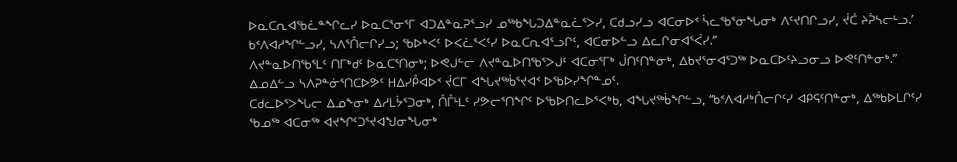ᐅᓇᑕᕆᐊᖃᓛᓐᖏᓚᓯ ᐅᓇᑕᕐᓂᕐᒥ ᐊᑐᐃᓐᓇᕈᕐᓗᓯ ᓄᖅᑲᖓᑐᐃᓐᓇᓛᕐᐳᓯ, ᑕᑯᓗᓯᓗ ᐊᑕᓂᐅᑉ ᓵᓚᖃᕐᓂᖓᓂᒃ ᐱᑦᔪᑎᒋᓗᓯ, ᔫᑖ ᔨᕉᓴᓕᒻᓗ.’ ᑲᑉᐱᐊᓱᖏᓪᓗᓯ, ᓴᐱᕐᑍᓕᒋᓯᓗ; ᖃᐅᒃᐸᑦ ᐅᐸᓛᕐᐸᑦᓯ ᐅᓇᑕᕆᐊᕐᓗᒋᑦ, ᐊᑕᓂᐅᓪᓗ ᐃᓚᒋᓂᐊᕐᐹᓯ.”
ᐱᔪᓐᓇᐅᑎᖃᕐᒪᑦ ᑎᒥᒃᑯᑦ ᐅᓇᑕᕐᑎᓂᒃ; ᐅᕙᒍᓪᓕ ᐱᔪᓐᓇᐅᑎᖃᕐᐳᒍᑦ ᐊᑕᓂᕐᒥᒃ ᒎᑎᑦᑎᓐᓂᒃ, ᐃᑲᔪᕐᓂᐊᕐᑐᖅ ᐅᓇᑕᐅᑦᔨᓗᓂᓗ ᐅᕙᑦᑎᓐᓂᒃ.” ᐃᓄᐃᓪᓗ ᓴᐱᕈᓐᓃᕐᑎᑕᐅᕗᑦ ᕼᐃᓯᑬᐊᐅᑉ ᔫᑕᒥ ᐊᖓᔪᖅᑳᕐᔪᐊᑉ ᐅᖃᐅᓯᖏᓐᓄᑦ.
ᑕᑯᓚᐅᕐᐳᖓᓕ ᐃᓄᖕᓂᒃ ᐃᓱᒪᔮᕐᑐᓂᒃ, ᑍᒤᒻᒪᑦ ᓯᕗᓕᕐᑎᖏᑦ ᐅᖃᐅᑎᓚᐅᕐᐸᒃᑲ, ᐊᖓᔪᖅᑳᖏᓪᓗ, “ᑲᑉᐱᐊᓱᒃᑍᓕᒋᑦᓯ ᐊᑭᕋᑦᑎᓐᓂᒃ, ᐃᖅᑲᐅᒪᒋᑦᓯ ᖃᓄᖅ ᐊᑕᓂᖅ ᐊᔪᖏᑦᑐᕐᔪᐊᖑᓂᖓᓂᒃ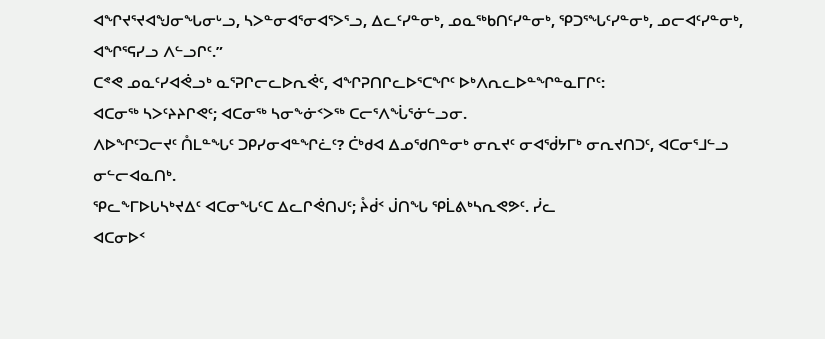ᐊᖏᔪᕐᔪᐊᖑᓂᖓᓂᒡᓗ, ᓴᐳᓐᓂᐊᕐᓂᐊᕐᐳᕐᓗ, ᐃᓚᑦᓯᓐᓂᒃ, ᓄᓇᖅᑲᑎᑦᓯᓐᓂᒃ, ᕿᑐᕐᖓᑦᓯᓐᓂᒃ, ᓄᓕᐊᑦᓯᓐᓂᒃ, ᐊᖏᕐᕋᓯᓗ ᐱᓪᓗᒋᑦ.”
ᑕᕝᕙ ᓄᓇᑦᓯᐊᕚᓗᒃ ᓇᕐᕈᒋᓕᓚᐅᕆᕚᑦ, ᐊᖏᕈᑎᒋᓚᐅᕐᑕᖏᑦ ᐅᒃᐱᕆᓚᐅᓐᖏᓐᓇᒥᒋᑦ:
ᐊᑕᓂᖅ ᓴᐳᑦᔨᔨᒋᕙᑦ; ᐊᑕᓂᖅ ᓴᓂᖕᓃᑉᐳᖅ ᑕᓕᕐᐱᖔᕐᓃᓪᓗᓂ.
ᐱᐅᖏᑦᑐᓕᔪᑦ ᑍᒪᓐᖓᑦ ᑐᑭᓯᓂᐊᓐᖏᓛᑦ? ᑖᒃᑯᐊ ᐃᓄᖁᑎᓐᓂᒃ ᓂᕆᔪᑦ ᓂᐊᖂᔭᒥᒃ ᓂᕆᔪᑎᑐᑦ, ᐊᑕᓂᕐᒧᓪᓗ ᓂᓪᓕᐊᓇᑎᒃ.
ᕿᓚᖕᒥᐅᒐᓴᒃᔪᐃᑦ ᐊᑕᓂᖓᑦᑕ ᐃᓚᒋᕚᑎᒍᑦ; ᔧᑰᑉ ᒎᑎᖓ ᕿᒫᕕᒃᓴᕆᕙᕗᑦ. ᓰᓚ
ᐊᑕᓂᐅᑉ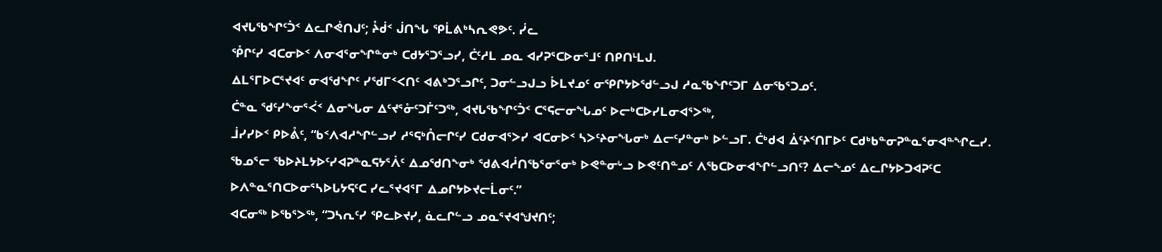ᐊᔪᒐᖃᖏᑦᑑᑉ ᐃᓚᒋᕚᑎᒍᑦ; ᔧᑰᑉ ᒎᑎᖓ ᕿᒫᕕᒃᓴᕆᕙᕗᑦ. ᓰᓚ
ᕾᒋᑦᓯ ᐊᑕᓂᐅᑉ ᐱᓂᐊᕐᓂᖏᓐᓂᒃ ᑕᑯᔭᕐᑐᕐᓗᓯ, ᑖᑦᓱᒪ ᓄᓇ ᐊᓯᕈᕐᑕᐅᓂᕐᒧᑦ ᑎᑭᑎᒻᒪᒍ.
ᐃᒪᕐᒥᐅᑕᕐᔪᐊᑦ ᓂᐊᖁᖏᑦ ᓯᖁᒥᑉᐸᑎᑦ ᐊᕕᒃᑐᕐᓗᒋᑦ, ᑐᓂᓪᓗᒍᓗ ᐆᒪᔪᓄᑦ ᓂᕿᒋᔭᐅᖁᓪᓗᒍ ᓱᓇᖃᖏᑦᑐᒥ ᐃᓂᖃᕐᑐᓄᑦ.
ᑖᓐᓇ ᖁᑦᓯᖕᓂᕐᐹᑉ ᐃᓂᖓᓂ ᐃᑦᔪᕐᓁᑦᑐᒦᑦᑐᖅ, ᐊᔪᒐᖃᖏᑦᑑᑉ ᑕᕐᕋᓕᓂᖓᓄᑦ ᐅᓕᒃᑕᐅᓯᒪᓂᐊᕐᐳᖅ,
ᒨᓯᓯᐅᑉ ᑭᐅᕔᑦ, “ᑲᑉᐱᐊᓱᖏᓪᓗᓯ ᓱᕐᕋᒃᑍᓕᒋᑦᓯ ᑕᑯᓂᐊᕐᐳᓯ ᐊᑕᓂᐅᑉ ᓴᐳᑦᔨᓂᖓᓂᒃ ᐃᓕᑦᓯᓐᓂᒃ ᐅᓪᓗᒥ. ᑖᒃᑯᐊ ᐄᑦᔨᑉᑎᒥᐅᑦ ᑕᑯᒃᑲᓐᓂᕈᓐᓇᕐᓂᐊᓐᖏᓚᓯ.
ᖃᓄᕐᓕ ᖃᐅᔨᒪᔭᐅᑦᓯᐊᕈᓐᓇᕋᔭᕐᐲᑦ ᐃᓄᖁᑎᖕᓂᒃ ᖁᕕᐊᓲᑎᖃᕐᓂᕐᓂᒃ ᐅᕙᓐᓂᒡᓗ ᐅᕙᑦᑎᓐᓄᑦ ᐱᖃᑕᐅᓂᐊᖏᓪᓗᑎᑦ? ᐃᓕᖕᓄᑦ ᐃᓚᒋᔭᐅᑐᐊᕈᑦᑕ ᐅᐱᓐᓇᕐᑎᑕᐅᓂᕐᓴᐅᒐᔭᕋᑦᑕ ᓯᓚᕐᔪᐊᕐᒥ ᐃᓄᒋᔭᐅᔪᓕᒫᓂᑦ.”
ᐊᑕᓂᖅ ᐅᖃᕐᐳᖅ, “ᑐᓴᕆᑦᓯ ᕿᓚᐅᔪᓯ, ᓈᓚᒋᓪᓗ ᓄᓇᕐᔪᐊᖑᔪᑎᑦ;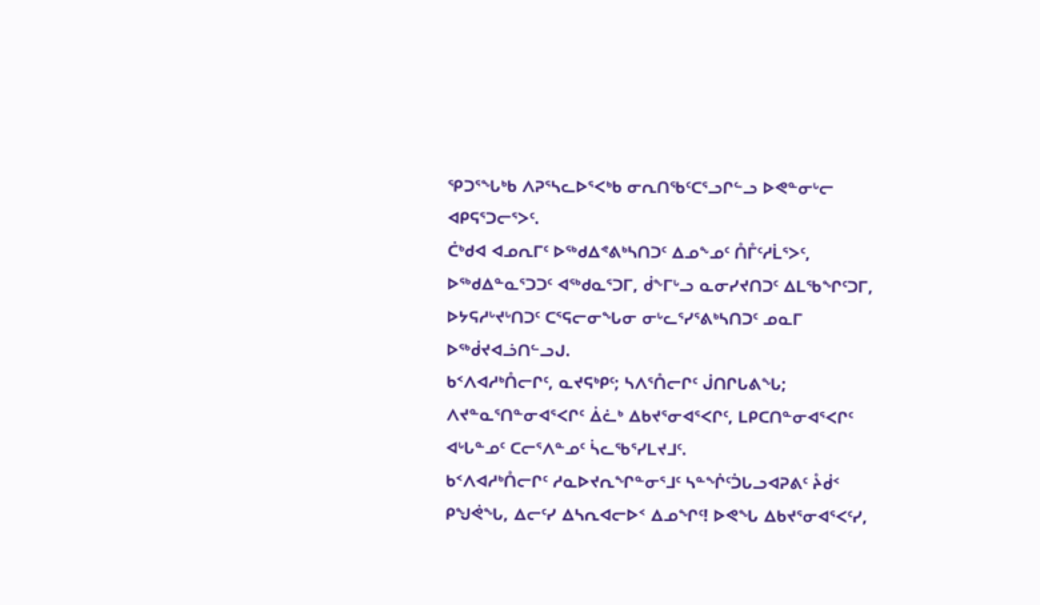ᕿᑐᕐᖓᒃᑲ ᐱᕈᕐᓴᓚᐅᕐᐸᒃᑲ ᓂᕆᑎᖃᑦᑕᕐᓗᒋᓪᓗ ᐅᕙᓐᓂᒡᓕ ᐊᑭᕋᕐᑐᓕᕐᐳᑦ.
ᑖᒃᑯᐊ ᐊᓄᕆᒥᑦ ᐅᖅᑯᐃᕝᕕᒃᓴᑎᑐᑦ ᐃᓄᖕᓄᑦ ᑍᒤᑦᓱᒫᕐᐳᑦ, ᐅᖅᑯᐃᓐᓇᕐᑐᑐᑦ ᐊᖅᑯᓇᕐᑐᒥ, ᑰᖕᒥᒡᓗ ᓇᓂᓯᔪᑎᑐᑦ ᐃᒪᖃᖏᑦᑐᒥ, ᐅᔭᕋᓱᒡᔪᒡᑎᑐᑦ ᑕᕐᕋᓕᓂᖓᓂ ᓂᒡᓚᕐᓯᕐᕕᒃᓴᑎᑐᑦ ᓄᓇᒥ ᐅᖅᑰᔪᐊᓘᑎᓪᓗᒍ.
ᑲᑉᐱᐊᓱᒃᑍᓕᒋᑦ, ᓇᔪᕋᒃᑭᑦ; ᓴᐱᕐᑍᓕᒋᑦ ᒎᑎᒋᒐᕕᖓ; ᐱᔪᓐᓇᕐᑎᓐᓂᐊᕐᐸᒋᑦ ᐄᓛᒃ ᐃᑲᔪᕐᓂᐊᕐᐸᒋᑦ, ᒪᑭᑕᑎᓐᓂᐊᕐᐸᒋᑦ ᐊᒡᒐᓐᓄᑦ ᑕᓕᕐᐱᓐᓄᑦ ᓵᓚᖃᕐᓯᒪᔪᒧᑦ.
ᑲᑉᐱᐊᓱᒃᑍᓕᒋᑦ ᓱᓇᐅᔪᕆᖏᓐᓂᕐᒧᑦ ᓴᓐᖐᑦᑑᒐᓗᐊᕈᕕᑦ ᔧᑰᑉ ᑭᖑᕚᖓ, ᐃᓕᑦᓯ ᐃᓴᕆᐊᓕᐅᑉ ᐃᓄᖏᑦ! ᐅᕙᖓ ᐃᑲᔪᕐᓂᐊᕐᐸᑦᓯ,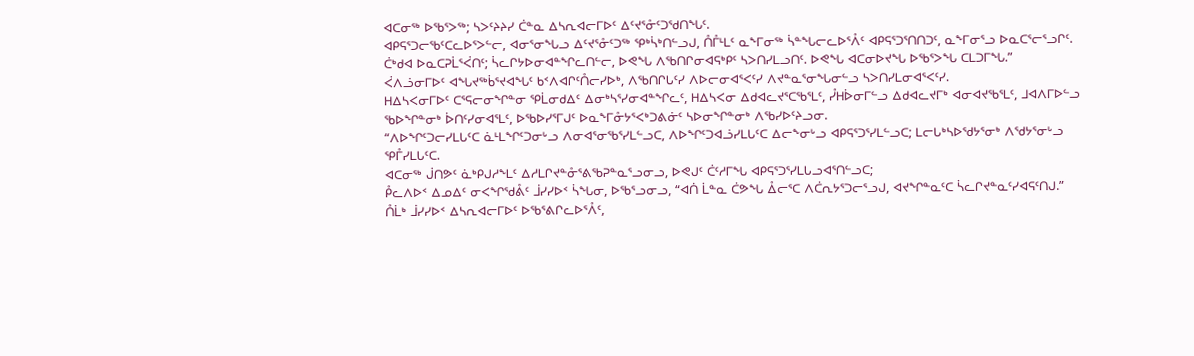ᐊᑕᓂᖅ ᐅᖃᕐᐳᖅ; ᓴᐳᑦᔨᔨᓯ ᑖᓐᓇ ᐃᓴᕆᐊᓕᒥᐅᑦ ᐃᑦᔪᕐᓁᑦᑐᖁᑎᖓᑦ.
ᐊᑭᕋᕐᑐᓕᖃᑦᑕᓚᐅᕐᐳᓪᓕ, ᐊᓂᕐᓂᖓᓗ ᐃᑦᔪᕐᓁᑦᑐᖅ ᕿᒃᓵᒃᑎᓪᓗᒍ, ᑍᒤᒻᒪᑦ ᓇᖕᒥᓂᖅ ᓵᓐᖓᓕᓚᐅᕐᐰᑦ ᐊᑭᕋᕐᑐᕐᑎᑎᑐᑦ, ᓇᖕᒥᓂᕐᓗ ᐅᓇᑕᕐᓕᕐᓗᒋᑦ.
ᑖᒃᑯᐊ ᐅᓇᑕᕈᒫᕐᐹᑎᑦ; ᓵᓚᒋᔭᐅᓂᐊᓐᖏᓚᑎᓪᓕ, ᐅᕙᖓ ᐱᖃᑎᒋᓂᐊᕋᒃᑭᑦ ᓴᐳᑎᓯᒪᓗᑎᑦ. ᐅᕙᖓ ᐊᑕᓂᐅᔪᖓ ᐅᖃᕐᐳᖓ ᑕᒪᑐᒥᖓ.”
ᐹᐱᓘᓂᒥᐅᑦ ᐊᖓᔪᖅᑳᕐᔪᐊᖓᑦ ᑲᑉᐱᐊᒋᑦᑍᓕᓯᐅᒃ, ᐱᖃᑎᒋᒐᑦᓯ ᐱᐅᓕᓂᐊᕐᐸᑦᓯ ᐱᔪᓐᓇᕐᓂᖓᓂᓪᓗ ᓴᐳᑎᓯᒪᓂᐊᕐᐸᑦᓯ.
ᕼᐃᓴᐸᓂᒥᐅᑦ ᑕᕐᕋᓕᓂᖏᓐᓂ ᕿᒫᓂᑯᐃᑦ ᐃᓂᒃᓴᕐᓯᓂᐊᓐᖏᓚᑦ, ᕼᐃᓴᐸᓂ ᐃᑯᐊᓚᔪᕐᑕᖃᕐᒪᑦ, ᓮᕼᐆᓂᒥᓪᓗ ᐃᑯᐊᓚᔪᒥᒃ ᐊᓂᐊᔪᖃᕐᒪᑦ, ᒧᐊᐱᒥᐅᓪᓗ ᖃᐅᖏᓐᓂᒃ ᐆᑎᑦᓯᓂᐊᕐᒪᑦ, ᐅᖃᐅᓯᕐᒥᒍᑦ ᐅᓇᖕᒥᓁᔭᕐᐸᒃᑐᕕᓃᑦ ᓴᐅᓂᖏᓐᓂᒃ ᐱᖃᓯᐅᑦᔨᓗᓂ.
“ᐱᐅᖏᑦᑐᓕᓯᒪᒐᑦᑕ ᓈᒻᒪᖏᑦᑐᓂᒡᓗ ᐱᓂᐊᕐᓂᖃᕐᓯᒪᓪᓗᑕ, ᐱᐅᖏᑦᑐᐊᓘᓯᒪᒐᑦᑕ ᐃᓕᖕᓂᒡᓗ ᐊᑭᕋᕐᑐᕐᓯᒪᓪᓗᑕ; ᒪᓕᒐᒃᓴᐅᖁᔭᕐᓂᒃ ᐱᖁᔭᕐᓂᒡᓗ ᕿᒤᓯᒪᒐᑦᑕ.
ᐊᑕᓂᖅ ᒎᑎᕗᑦ ᓈᒃᑭᒍᓱᖕᒪᑦ ᐃᓱᒪᒋᔪᓐᓁᕐᕕᖃᕈᓐᓇᕐᓗᓂᓗ, ᐅᕙᒍᑦ ᑖᑦᓱᒥᖓ ᐊᑭᕋᕐᑐᕐᓯᒪᒐᓗᐊᕐᑎᓪᓗᑕ;
ᑬᓚᐱᐅᑉ ᐃᓄᐃᑦ ᓂᐸᖏᖁᕔᑦ ᒨᓯᓯᐅᑉ ᓵᖓᓂ, ᐅᖃᕐᓗᓂᓗ, “ᐊᑏ ᒫᓐᓇ ᑖᕗᖓ ᐂᓕᕐᑕ ᐱᑖᕆᔭᕐᑐᓕᕐᓗᒍ, ᐊᔪᖏᓐᓇᑦᑕ ᓵᓚᒋᔪᓐᓇᑦᓯᐊᕋᑦᑎᒍ.”
ᑍᒫᒃ ᒨᓯᓯᐅᑉ ᐃᓴᕆᐊᓕᒥᐅᑦ ᐅᖃᕐᕕᒋᓚᐅᕐᐰᑦ,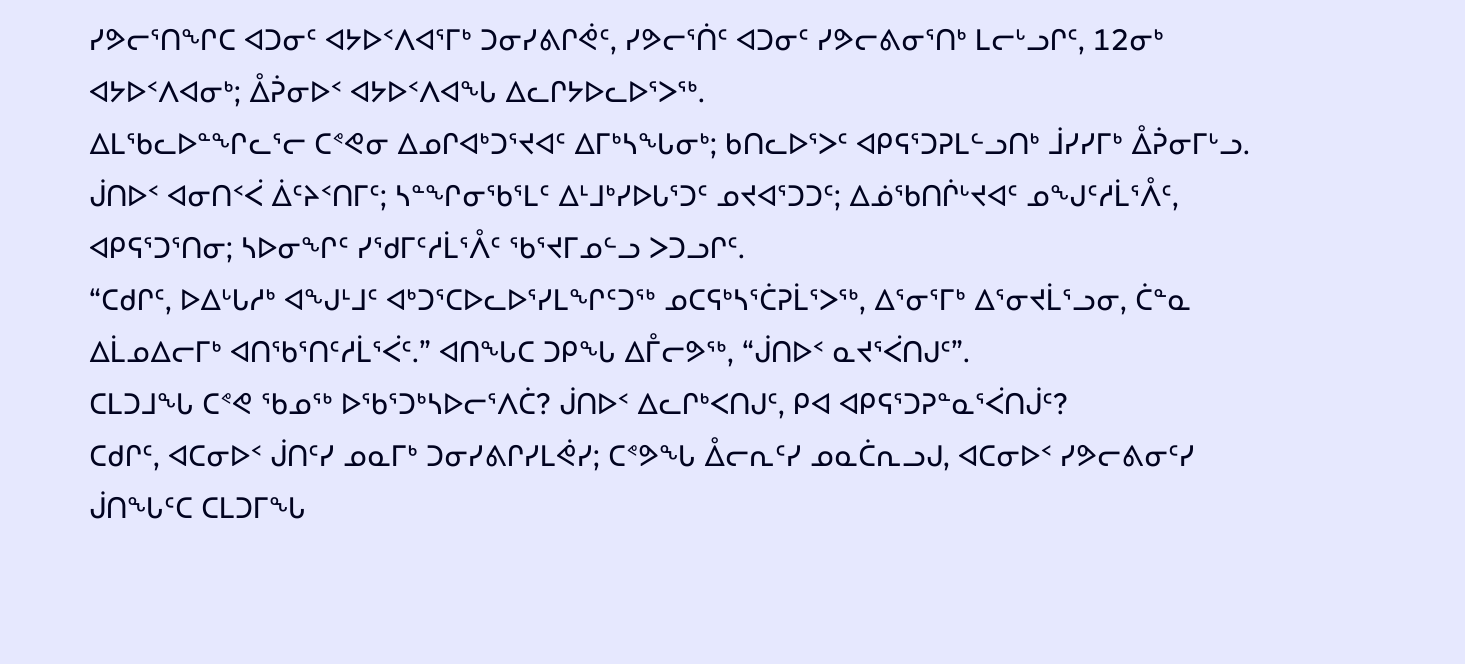ᓯᕗᓕᕐᑎᖏᑕ ᐊᑐᓂᑦ ᐊᔭᐅᑉᐱᐊᕐᒥᒃ ᑐᓂᓯᕕᒋᕚᑦ, ᓯᕗᓕᕐᑏᑦ ᐊᑐᓂᑦ ᓯᕗᓕᕕᓂᕐᑎᒃ ᒪᓕᒡᓗᒋᑦ, 12ᓂᒃ ᐊᔭᐅᑉᐱᐊᓂᒃ; ᐂᕉᓂᐅᑉ ᐊᔭᐅᑉᐱᐊᖓ ᐃᓚᒋᔭᐅᓚᐅᕐᐳᖅ.
ᐃᒪᖃᓚᐅᓐᖏᓚᕐᓕ ᑕᕝᕙᓂ ᐃᓄᒋᐊᒃᑐᕐᔪᐊᑦ ᐃᒥᒃᓴᖓᓂᒃ; ᑲᑎᓚᐅᕐᐳᑦ ᐊᑭᕋᕐᑐᕈᒪᓪᓗᑎᒃ ᒨᓯᓯᒥᒃ ᐂᕉᓂᒥᒡᓗ.
ᒎᑎᐅᑉ ᐊᓂᑎᑉᐹ ᐄᑦᔨᑉᑎᒥᑦ; ᓴᓐᖏᓂᖃᕐᒪᑦ ᐃᒻᒧᒃᓯᐅᒐᕐᑐᑦ ᓄᔪᐊᕐᑐᑐᑦ; ᐃᓅᖃᑎᒌᒡᔪᐊᑦ ᓄᖑᑦᓱᒫᕐᐰᑦ, ᐊᑭᕋᕐᑐᕐᑎᓂ; ᓴᐅᓂᖏᑦ ᓯᖁᒥᑦᓱᒫᕐᐰᑦ ᖃᕐᔪᒥᓄᓪᓗ ᐳᑐᓗᒋᑦ.
“ᑕᑯᒋᑦ, ᐅᐃᒡᒐᓱᒃ ᐊᖑᒻᒧᑦ ᐊᒃᑐᕐᑕᐅᓚᐅᕐᓯᒪᖏᑦᑐᖅ ᓄᑕᕋᒃᓴᕐᑖᕈᒫᕐᐳᖅ, ᐃᕐᓂᕐᒥᒃ ᐃᕐᓂᔪᒫᕐᓗᓂ, ᑖᓐᓇ ᐃᒫᓄᐃᓕᒥᒃ ᐊᑎᖃᕐᑎᑦᓱᒫᕐᐹᑦ.” ᐊᑎᖓᑕ ᑐᑭᖓ ᐃᒤᓕᕗᖅ, “ᒎᑎᐅᑉ ᓇᔪᕐᐹᑎᒍᑦ”.
ᑕᒪᑐᒧᖓ ᑕᕝᕙ ᖃᓄᖅ ᐅᖃᕐᑐᒃᓴᐅᓕᕐᐱᑖ? ᒎᑎᐅᑉ ᐃᓚᒋᒃᐸᑎᒍᑦ, ᑭᐊ ᐊᑭᕋᕐᑐᕈᓐᓇᕐᐹᑎᒎᑦ?
ᑕᑯᒋᑦ, ᐊᑕᓂᐅᑉ ᒎᑎᑦᓯ ᓄᓇᒥᒃ ᑐᓂᓯᕕᒋᓯᒪᕚᓯ; ᑕᕝᕗᖓ ᐂᓕᕆᑦᓯ ᓄᓇᑖᕆᓗᒍ, ᐊᑕᓂᐅᑉ ᓯᕗᓕᕕᓂᑦᓯ ᒎᑎᖓᑦᑕ ᑕᒪᑐᒥᖓ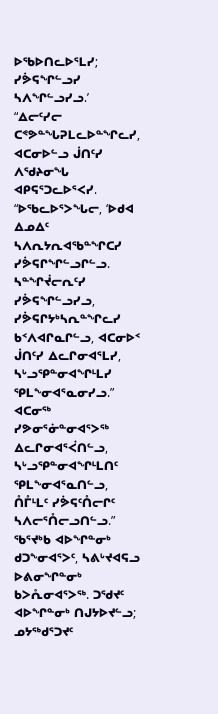ᐅᖃᐅᑎᓚᐅᕐᒪᓯ; ᓯᕘᕋᖏᓪᓗᓯ ᓴᐱᖏᓪᓗᓯᓗ.’
“ᐃᓕᑦᓯᓕ ᑕᕝᕗᓐᖓᕈᒪᓚᐅᓐᖏᓚᓯ, ᐊᑕᓂᐅᓪᓗ ᒎᑎᑦᓯ ᐱᖁᔨᓂᖓ ᐊᑭᕋᕐᑐᓚᐅᕐᐸᓯ.
“ᐅᖃᓚᐅᕐᐳᖓᓕ, ‘ᐅᑯᐊ ᐃᓄᐃᑦ ᓴᐱᕆᔭᕆᐊᖃᓐᖏᑕᓯ ᓯᕘᕋᒋᖏᓪᓗᒋᓪᓗ.
ᓴᓐᖏᔫᓕᕆᑦᓯ ᓯᕘᕋᖏᓪᓗᓯᓗ, ᓯᕘᕋᒋᔭᒃᓴᕆᓐᖏᓚᓯ ᑲᑉᐱᐊᒋᓇᒋᓪᓗ, ᐊᑕᓂᐅᑉ ᒎᑎᑦᓯ ᐃᓚᒋᓂᐊᕐᒪᓯ, ᓴᒡᓗᕿᓐᓂᐊᖏᒻᒪᓯ ᕿᒪᖕᓂᐊᕐᓇᓂᓯᓗ.”
ᐊᑕᓂᖅ ᓯᕗᓂᕐᓃᓐᓂᐊᕐᐳᖅ ᐃᓚᒋᓂᐊᕐᐹᑎᓪᓗ, ᓴᒡᓗᕿᓐᓂᐊᖏᒻᒪᑎᑦ ᕿᒪᖕᓂᐊᕐᓇᑎᓪᓗ, ᑍᒤᒻᒪᑦ ᓯᕘᕋᑦᑍᓕᒋᑦ ᓴᐱᓕᕐᑍᓕᓗᑎᓪᓗ.”
ᖃᕐᔪᒃᑲ ᐊᐅᖏᓐᓂᒃ ᑯᑐᖕᓂᐊᕐᐳᑦ, ᓴᕕᒡᔪᐊᕋᓗ ᐅᕕᓂᖏᓐᓂᒃ ᑲᐳᕅᓂᐊᕐᐳᖅ. ᑐᖁᔪᑦ ᐊᐅᖏᓐᓂᒃ ᑎᒍᔭᐅᔪᓪᓗ; ᓄᔭᖅᑯᕐᑐᔪᑦ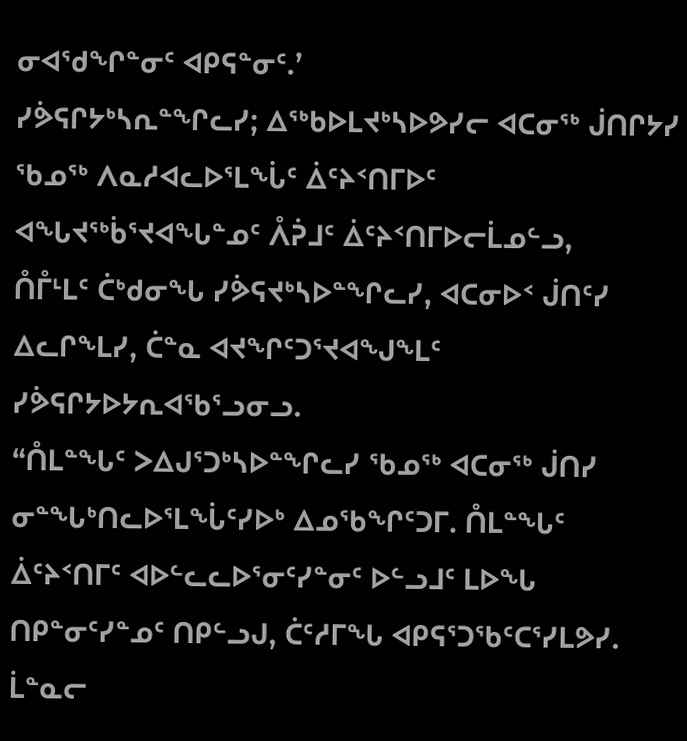ᓂᐊᖁᖏᓐᓂᑦ ᐊᑭᕋᓐᓂᑦ.’
ᓯᕘᕋᒋᔭᒃᓴᕆᓐᖏᓚᓯ; ᐃᖅᑲᐅᒪᔪᒃᓴᐅᕗᓯᓕ ᐊᑕᓂᖅ ᒎᑎᒋᔭᓯ ᖃᓄᖅ ᐱᓇᓱᐊᓚᐅᕐᒪᖔᑦ ᐄᑦᔨᑉᑎᒥᐅᑦ ᐊᖓᔪᖅᑳᕐᔪᐊᖓᓐᓄᑦ ᐰᕉᒧᑦ ᐄᑦᔨᑉᑎᒥᐅᓕᒫᓄᓪᓗ,
ᑍᒤᒻᒪᑦ ᑖᒃᑯᓂᖓ ᓯᕘᕋᔪᒃᓴᐅᓐᖏᓚᓯ, ᐊᑕᓂᐅᑉ ᒎᑎᑦᓯ ᐃᓚᒋᖕᒪᓯ, ᑖᓐᓇ ᐊᔪᖏᑦᑐᕐᔪᐊᖑᖕᒪᑦ ᓯᕘᕋᒋᔭᐅᔭᕆᐊᖃᕐᓗᓂᓗ.
“ᑍᒪᓐᖓᑦ ᐳᐃᒍᕐᑐᒃᓴᐅᓐᖏᓚᓯ ᖃᓄᖅ ᐊᑕᓂᖅ ᒎᑎᓯ ᓂᓐᖓᒃᑎᓚᐅᕐᒪᖔᑦᓯᐅᒃ ᐃᓄᖃᖏᑦᑐᒥ. ᑍᒪᓐᖓᑦ ᐄᑦᔨᑉᑎᒥᑦ ᐊᐅᓪᓚᓚᐅᕐᓂᑦᓯᓐᓂᑦ ᐅᓪᓗᒧᑦ ᒪᐅᖓ ᑎᑭᓐᓂᑦᓯᓐᓄᑦ ᑎᑭᓪᓗᒍ, ᑖᑦᓱᒥᖓ ᐊᑭᕋᕐᑐᖃᑦᑕᕐᓯᒪᕗᓯ.
ᒫᓐᓇᓕ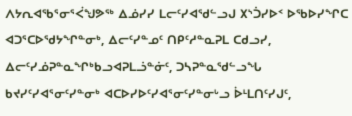ᐱᔭᕆᐊᖃᕐᓂᕐᐹᖑᕗᖅ ᐃᓅᓯᓯ ᒪᓕᑦᓯᐊᖁᓪᓗᒍ ᙭ᔅᑑᓯᐅᑉ ᐅᖃᐅᓯᖏᑕ ᐊᑐᕐᑕᐅᖁᔭᖏᓐᓂᒃ, ᐃᓕᑦᓯᓐᓄᑦ ᑎᑭᑦᓱᓐᓇᕈᒪ ᑕᑯᓗᓯ, ᐃᓕᑦᓯᓅᕈᓐᓇᖏᒃᑲᓗᐊᕈᒪᓘᓐᓃᑦ, ᑐᓴᕈᓐᓇᖁᓪᓗᖓ ᑲᔪᓯᑦᓯᐊᕐᓂᑦᓯᓐᓂᒃ ᐊᑕᐅᓯᐅᑦᓯᐊᕐᓂᑦᓯᓐᓂᒡᓗ ᐆᒻᒪᑎᑦᓯᒍᑦ,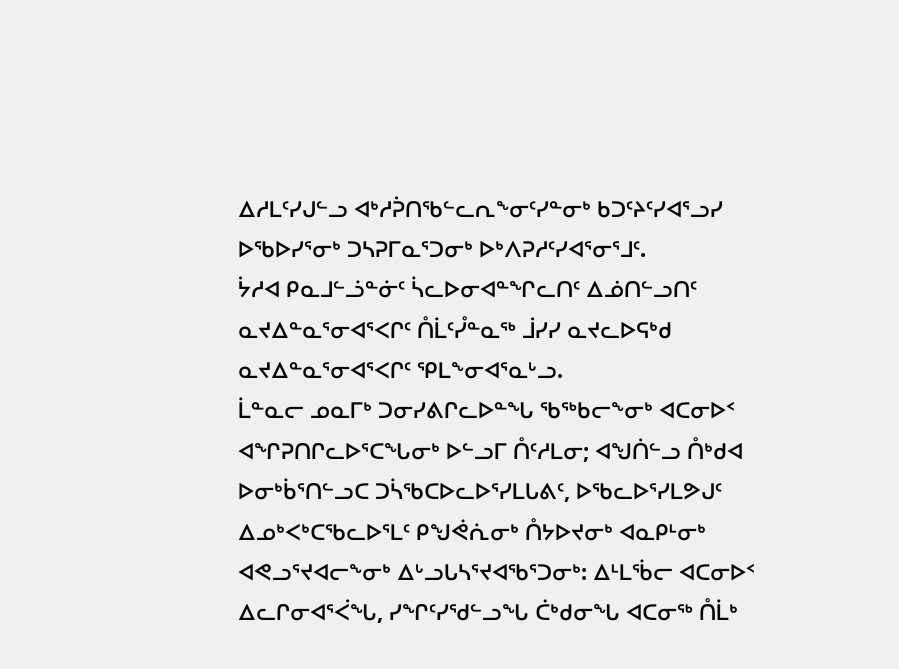ᐃᓱᒪᑦᓯᒍᓪᓗ ᐊᒃᓱᕉᑎᖃᓪᓚᕆᖕᓂᑦᓯᓐᓂᒃ ᑲᑐᑦᔨᑦᓯᐊᕐᓗᓯ ᐅᖃᐅᓯᕐᓂᒃ ᑐᓴᕈᒥᓇᕐᑐᓂᒃ ᐅᒃᐱᕈᓱᑦᓯᐊᕐᓂᕐᒧᑦ.
ᔮᓱᐊ ᑭᓇᒧᓪᓘᓐᓃᑦ ᓵᓚᐅᓂᐊᓐᖏᓚᑎᑦ ᐃᓅᑎᓪᓗᑎᑦ ᓇᔪᐃᓐᓇᕐᓂᐊᕐᐸᒋᑦ ᑍᒫᑦᓮᓐᓇᖅ ᒨᓯᓯ ᓇᔪᓚᐅᕋᒃᑯ ᓇᔪᐃᓐᓇᕐᓂᐊᕐᐸᒋᑦ ᕿᒪᖕᓂᐊᕐᓇᒡᓗ.
ᒫᓐᓇᓕ ᓄᓇᒥᒃ ᑐᓂᓯᕕᒋᓚᐅᓐᖓ ᖃᖅᑲᓕᖕᓂᒃ ᐊᑕᓂᐅᑉ ᐊᖏᕈᑎᒋᓚᐅᕐᑕᖓᓂᒃ ᐅᓪᓗᒥ ᑍᑦᓱᒪᓂ; ᐊᖑᑏᓪᓗ ᑍᒃᑯᐊ ᐅᓂᒃᑳᕐᑎᓪᓗᑕ ᑐᓵᖃᑕᐅᓚᐅᕐᓯᒪᒐᕕᑦ, ᐅᖃᓚᐅᕐᓯᒪᕗᒍᑦ ᐃᓄᒃᐸᒃᑕᖃᓚᐅᕐᒪᑦ ᑭᖑᕚᕇᓂᒃ ᑍᔭᐅᔪᓂᒃ ᐊᓇᑭᒻᓂᒃ ᐊᕙᓗᕐᔪᐊᓕᖕᓂᒃ ᐃᒡᓗᒐᓴᕐᔪᐊᖃᕐᑐᓂᒃ: ᐃᒻᒪᖄᓕ ᐊᑕᓂᐅᑉ ᐃᓚᒋᓂᐊᕐᐹᖓ, ᓯᖏᑦᓯᖁᓪᓗᖓ ᑖᒃᑯᓂᖓ ᐊᑕᓂᖅ ᑍᒫᒃ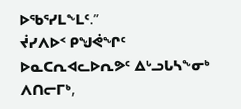ᐅᖃᕐᓯᒪᖕᒪᑦ.”
ᔫᓯᐱᐅᑉ ᑭᖑᕚᖏᑦ ᐅᓇᑕᕆᐊᓚᐅᕆᕗᑦ ᐃᒡᓗᒐᓴᖕᓂᒃ ᐱᑎᓕᒥᒃ,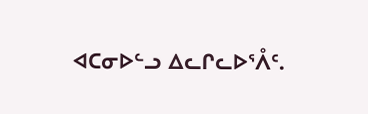ᐊᑕᓂᐅᓪᓗ ᐃᓚᒋᓚᐅᕐᐰᑦ.